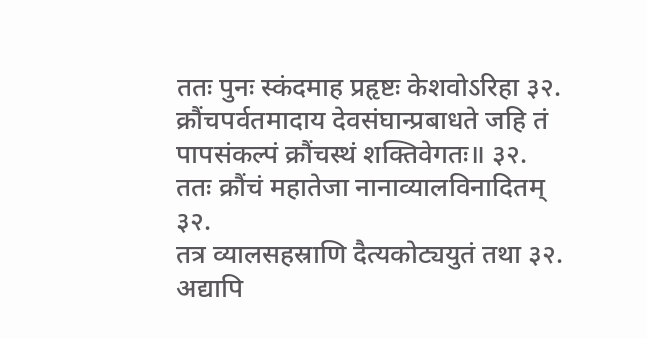ततः पुनः स्कंदमाह प्रहृष्टः केशवोऽरिहा ३२.
क्रौंचपर्वतमादाय देवसंघान्प्रबाधते जहि तं पापसंकल्पं क्रौंचस्थं शक्तिवेगतः॥ ३२.
ततः क्रौंचं महातेजा नानाव्यालविनादितम् ३२.
तत्र व्यालसहस्राणि दैत्यकोट्ययुतं तथा ३२.
अद्यापि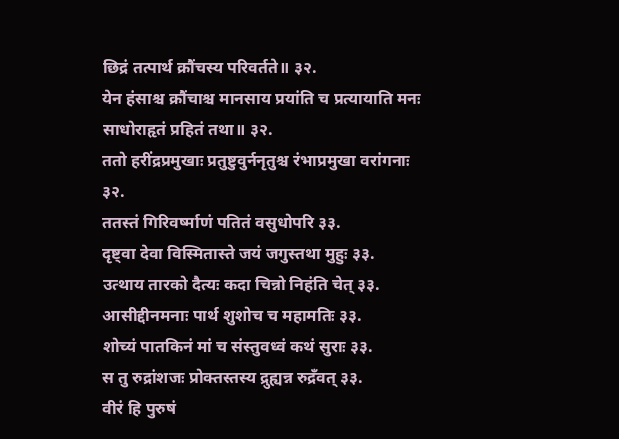छिद्रं तत्पार्थ क्रौंचस्य परिवर्तते॥ ३२.
येन हंसाश्च क्रौंचाश्च मानसाय प्रयांति च प्रत्यायाति मनः साधोराहृतं प्रहितं तथा॥ ३२.
ततो हरींद्रप्रमुखाः प्रतुष्टुवुर्ननृतुश्च रंभाप्रमुखा वरांगनाः ३२.
ततस्तं गिरिवर्ष्माणं पतितं वसुधोपरि ३३.
दृष्ट्वा देवा विस्मितास्ते जयं जगुस्तथा मुहुः ३३.
उत्थाय तारको दैत्यः कदा चिन्नो निहंति चेत् ३३.
आसीद्दीनमनाः पार्थ शुशोच च महामतिः ३३.
शोच्यं पातकिनं मां च संस्तुवध्वं कथं सुराः ३३.
स तु रुद्रांशजः प्रोक्तस्तस्य द्रुह्यन्न रुद्रँवत् ३३.
वीरं हि पुरुषं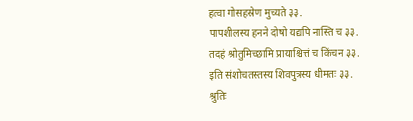हत्वा गोसहस्रेण मुच्यते ३३.
पापशीलस्य हनने दोषो यद्यपि नास्ति च ३३.
तदहं श्रोतुमिच्छामि प्रायाश्चित्तं च किंचन ३३.
इति संशोचतस्तस्य शिवपुत्रस्य धीमतः ३३.
श्रुतिः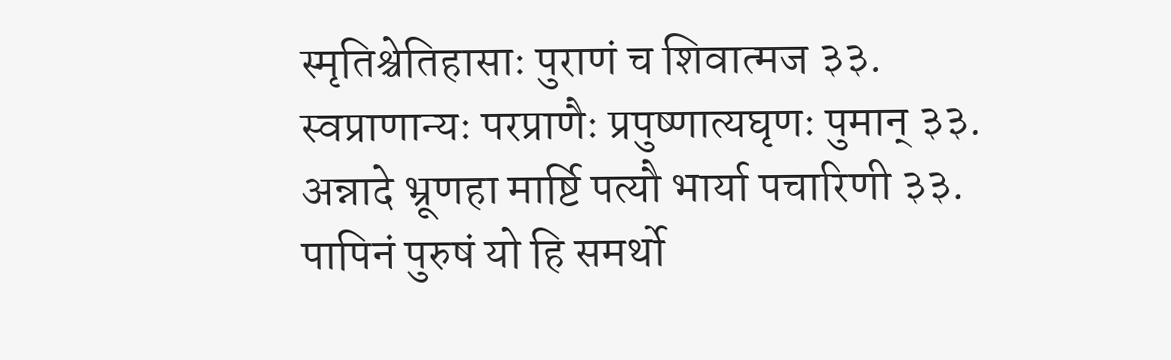स्मृतिश्चेतिहासाः पुराणं च शिवात्मज ३३.
स्वप्राणान्यः परप्राणैः प्रपुष्णात्यघृणः पुमान् ३३.
अन्नादे भ्रूणहा मार्ष्टि पत्यौ भार्या पचारिणी ३३.
पापिनं पुरुषं यो हि समर्थो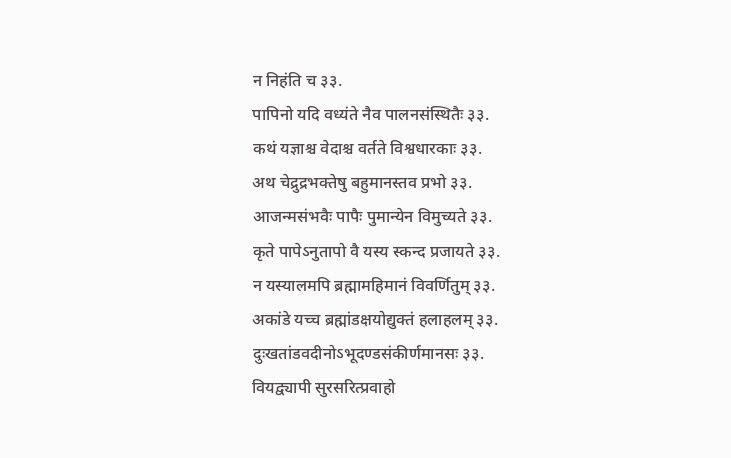न निहंति च ३३.
पापिनो यदि वध्यंते नैव पालनसंस्थितैः ३३.
कथं यज्ञाश्च वेदाश्च वर्तते विश्वधारकाः ३३.
अथ चेद्रुद्रभक्तेषु बहुमानस्तव प्रभो ३३.
आजन्मसंभवैः पापैः पुमान्येन विमुच्यते ३३.
कृते पापेऽनुतापो वै यस्य स्कन्द प्रजायते ३३.
न यस्यालमपि ब्रह्मामहिमानं विवर्णितुम् ३३.
अकांडे यच्च ब्रह्मांडक्षयोद्युक्तं हलाहलम् ३३.
दुःखतांडवदीनोऽभूदण्डसंकीर्णमानसः ३३.
वियद्व्यापी सुरसरित्प्रवाहो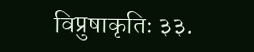विप्रुषाकृतिः ३३.